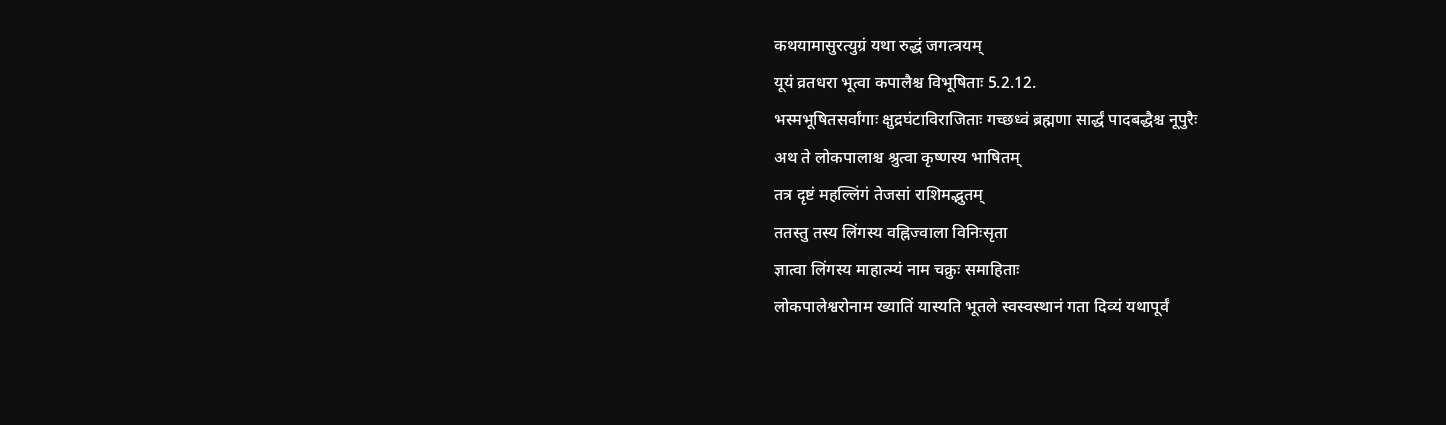कथयामासुरत्युग्रं यथा रुद्धं जगत्त्रयम्
यूयं व्रतधरा भूत्वा कपालैश्च विभूषिताः 5.2.12.
भस्मभूषितसर्वांगाः क्षुद्रघंटाविराजिताः गच्छध्वं ब्रह्मणा सार्द्धं पादबद्धैश्च नूपुरैः
अथ ते लोकपालाश्च श्रुत्वा कृष्णस्य भाषितम्
तत्र दृष्टं महल्लिंगं तेजसां राशिमद्भुतम्
ततस्तु तस्य लिंगस्य वह्निज्वाला विनिःसृता
ज्ञात्वा लिंगस्य माहात्म्यं नाम चक्रुः समाहिताः
लोकपालेश्वरोनाम ख्यातिं यास्यति भूतले स्वस्वस्थानं गता दिव्यं यथापूर्वं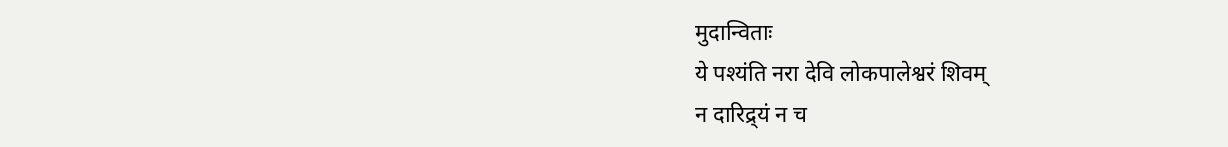मुदान्विताः
ये पश्यंति नरा देवि लोकपालेश्वरं शिवम्
न दारिद्र्यं न च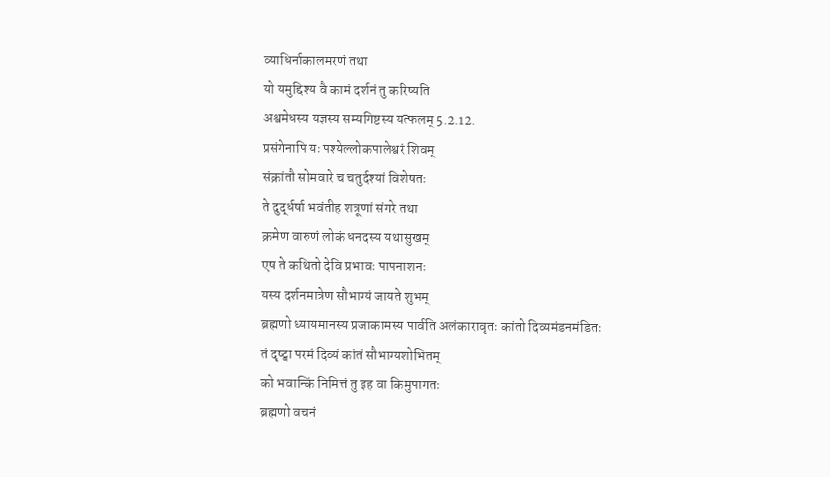व्याधिर्नाकालमरणं तथा
यो यमुद्दिश्य वै कामं दर्शनं तु करिष्यति
अश्वमेधस्य यज्ञस्य सम्यगिष्टस्य यत्फलम् 5.2.12.
प्रसंगेनापि यः पश्येल्लोकपालेश्वरं शिवम्
संक्रांतौ सोमवारे च चतुर्दश्यां विशेषतः
ते दुर्द्धर्षा भवंतीह शत्रूणां संगरे तथा
क्रमेण वारुणं लोकं धनदस्य यथासुखम्
एष ते कथितो देवि प्रभावः पापनाशनः
यस्य दर्शनमात्रेण सौभाग्यं जायते शुभम्
ब्रह्मणो ध्यायमानस्य प्रजाकामस्य पार्वति अलंकारावृतः कांतो दिव्यमंडनमंडितः
तं दृष्ट्वा परमं दिव्यं कांतं सौभाग्यशोभितम्
को भवान्किं निमित्तं तु इह वा किमुपागतः
ब्रह्मणो वचनं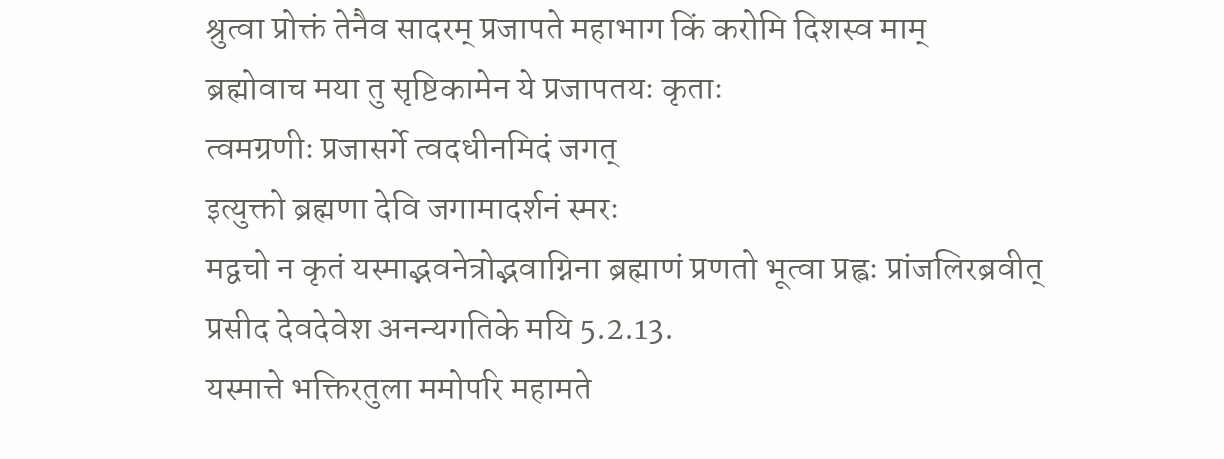श्रुत्वा प्रोक्तं तेनैव सादरम् प्रजापते महाभाग किं करोमि दिशस्व माम्
ब्रह्मोवाच मया तु सृष्टिकामेन ये प्रजापतयः कृताः
त्वमग्रणीः प्रजासर्गे त्वदधीनमिदं जगत्
इत्युक्तो ब्रह्मणा देवि जगामादर्शनं स्मरः
मद्वचो न कृतं यस्माद्भवनेत्रोद्भवाग्निना ब्रह्माणं प्रणतो भूत्वा प्रह्वः प्रांजलिरब्रवीत्
प्रसीद देवदेवेश अनन्यगतिके मयि 5.2.13.
यस्मात्ते भक्तिरतुला ममोपरि महामते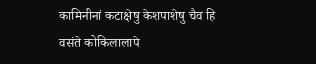कामिनीनां कटाक्षेषु केशपाशेषु चैव हि
वसंते कोकिलालापे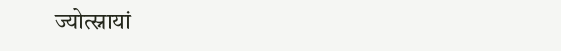ज्योत्स्नायां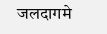जलदागमे